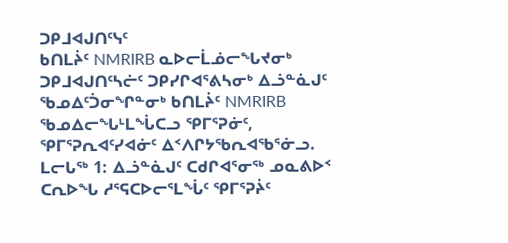ᑐᑭᒧᐊᒍᑎᑦᓭᑦ
ᑲᑎᒪᔩᑦ NMRIRB ᓇᐅᓕᒫᓅᓕᖓᔪᓂᒃ ᑐᑭᒧᐊᒍᑎᑦᓴᓖᑦ ᑐᑭᓯᒋᐊᕐᕕᓴᓂᒃ ᐃᓘᓐᓈᒍᑦ ᖃᓄᐃᑦᑑᓂᖏᓐᓂᒃ ᑲᑎᒪᔩᑦ NMRIRB ᖃᓄᐃᓕᖓᒻᒪᖔᑕᓗ ᕿᒥᕐᕈᓃᑦ, ᕿᒥᕐᕈᕆᐊᑦᓯᐊᓃᑦ ᐃᑉᐱᒋᔭᖃᕆᐊᖃᕐᓃᓗ.
ᒪᓕᒐᖅ 1: ᐃᓘᓐᓈᒍᑦ ᑕᑯᒋᐊᕐᓂᖅ ᓄᓇᕕᐅᑉ ᑕᕆᐅᖓ ᓱᕐᕋᑕᐅᓕᕐᒪᖔᑦ ᕿᒥᕐᕈᔩᑦ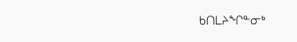ᑲᑎᒪᔨᖏᓐᓂᒃ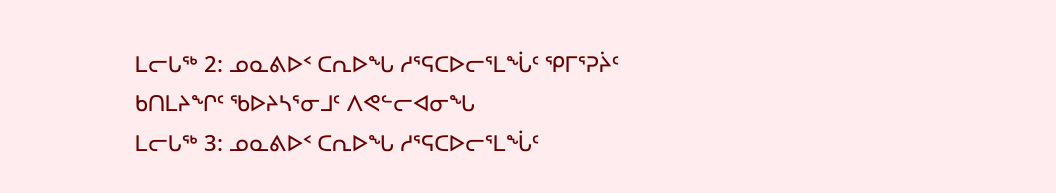ᒪᓕᒐᖅ 2: ᓄᓇᕕᐅᑉ ᑕᕆᐅᖓ ᓱᕐᕋᑕᐅᓕᕐᒪᖔᑦ ᕿᒥᕐᕈᔩᑦ ᑲᑎᒪᔨᖏᑦ ᖃᐅᔨᓴᕐᓂᒧᑦ ᐱᕙᓪᓕᐊᓂᖓ
ᒪᓕᒐᖅ 3: ᓄᓇᕕᐅᑉ ᑕᕆᐅᖓ ᓱᕐᕋᑕᐅᓕᕐᒪᖔᑦ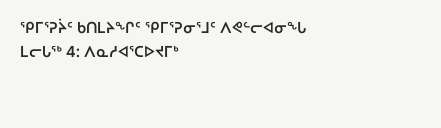ᕿᒥᕐᕈᔩᑦ ᑲᑎᒪᔨᖏᑦ ᕿᒥᕐᕈᓂᕐᒧᑦ ᐱᕙᓪᓕᐊᓂᖓ
ᒪᓕᒐᖅ 4: ᐱᓇᓱᐊᕐᑕᐅᔪᒥᒃ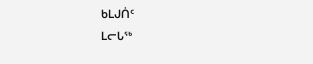ᑲᒪᒍᑏᑦ
ᒪᓕᒐᖅ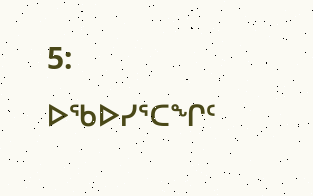5: ᐅᖃᐅᓯᕐᑕᖏᑦ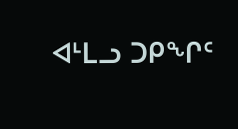ᐊᒻᒪᓗ ᑐᑭᖏᑦ